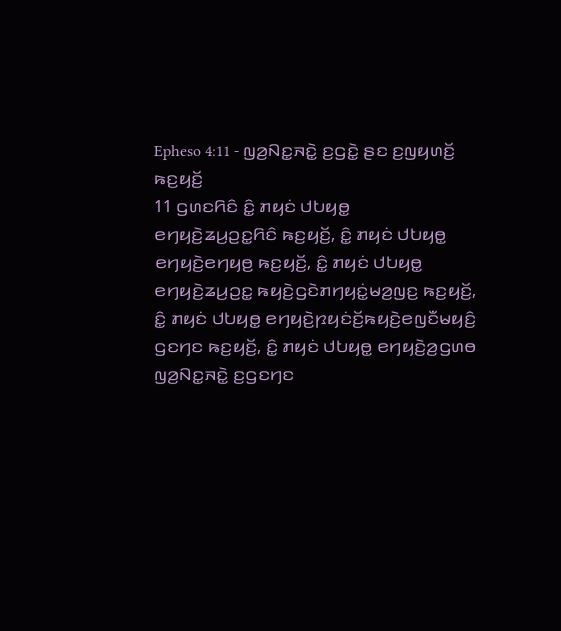Epheso 4:11 - ꤜꤤ꤬ꤡꤢ꤭ꤏꤢꤧ꤭ ꤢ꤬ꤞꤢꤧ꤭ ꤔꤢ ꤢ꤬ꤜꤟꤛꤢꤩ꤬ ꤒꤢ꤬ꤟꤢꤩ꤬
11 ꤞꤛꤢꤖꤢꤨ ꤢꤨ꤭ ꤊꤟꤢꤦ ꤓꤝꤟꤥ꤭ ꤕꤚꤟꤢꤧ꤬ꤘꤣ꤬ꤑꤢ꤭ꤖꤢꤨ ꤒꤢ꤬ꤟꤢꤩ꤬, ꤢꤨ꤭ ꤊꤟꤢꤦ ꤓꤝꤟꤥ꤭ ꤕꤚꤟꤢꤧ꤬ꤕꤚꤟꤥ꤬ ꤒꤢ꤬ꤟꤢꤩ꤬, ꤢꤨ꤭ ꤊꤟꤢꤦ ꤓꤝꤟꤥ꤭ ꤕꤚꤟꤢꤧ꤬ꤘꤣ꤬ꤑꤢ꤭ ꤒꤟꤢꤧ꤬ꤞꤢꤧꤊꤚꤟꤢꤦ꤭ꤗꤤ꤬ꤜꤢ꤬ ꤒꤢ꤬ꤟꤢꤩ꤬, ꤢꤨ꤭ ꤊꤟꤢꤦ ꤓꤝꤟꤥ꤭ ꤕꤚꤟꤢꤧ꤬ꤐꤟꤢꤦꤢꤩ꤬ꤒꤟꤢꤧ꤬ꤕꤜꤢꤪꤗꤟꤢꤨ꤬ ꤞꤢꤚꤢ ꤒꤢ꤬ꤟꤢꤩ꤬, ꤢꤨ꤭ ꤊꤟꤢꤦ ꤓꤝꤟꤥ꤭ ꤕꤚꤟꤢꤧ꤬ꤤ꤬ꤞꤛꤥ ꤜꤤ꤬ꤡꤢ꤭ꤏꤢꤧ꤭ ꤢ꤬ꤞꤢꤚꤢ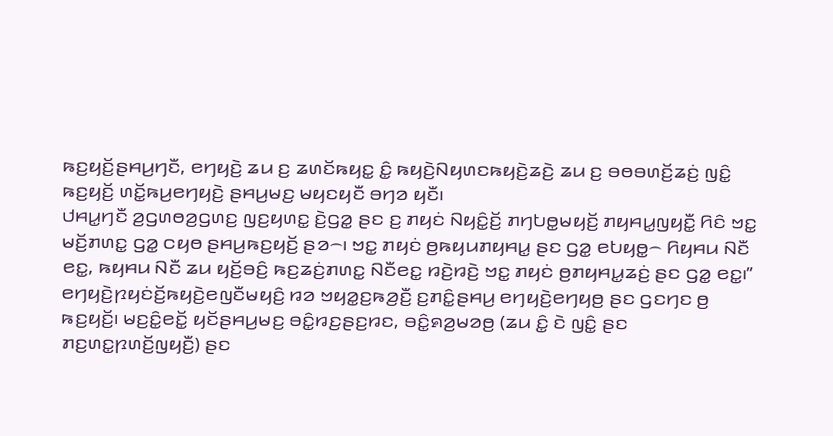ꤒꤢ꤬ꤟꤢꤩ꤬ꤔꤌꤣ꤬ꤚꤢꤪ, ꤕꤚꤟꤢꤧ꤬ ꤘꤣ ꤢ꤬ ꤘꤛꤢꤩꤒꤟꤢ꤭ ꤢꤨ꤭ ꤒꤟꤢꤧ꤬ꤡꤟꤛꤢꤒꤟꤢꤧ꤬ꤘꤢꤧ꤬ ꤘꤣ ꤢ꤬ ꤋꤥꤋꤛꤢꤩ꤬ꤘꤢꤦ꤬ ꤜꤢꤨ꤭ ꤒꤢ꤬ꤟꤢꤩ꤬ ꤛꤢꤩ꤭ꤒꤣ꤬ꤕꤚꤟꤢꤧ꤬ ꤔꤌꤣ꤬ꤗꤢ꤬ ꤗꤟꤢꤟꤢꤪ ꤋꤚꤤ ꤟꤢꤪ꤯
ꤓꤌꤣ꤭ꤚꤢꤪ ꤤ꤬ꤞꤛꤥꤤ꤬ꤞꤛꤢ꤬ ꤜꤢ꤬ꤟꤛꤢ꤭ ꤢꤧ꤬ꤞꤤ꤭ ꤔꤢ ꤢ꤬ ꤊꤟꤢꤦ ꤡꤟꤢꤨ꤭ꤢꤩ꤬ ꤊꤚꤝꤥ꤭ꤗꤟꤢꤩ꤬ ꤊꤟꤌꤣ꤭ꤜꤟꤢꤪ꤭ ꤖꤢꤨ ꤠꤢ꤭ ꤗꤢꤩ꤬ꤊꤛꤢ꤭ ꤞꤤ꤭ ꤍꤟꤥ ꤔꤌꤣ꤬ꤒꤢ꤬ꤟꤢꤩ꤬ ꤔꤤ꤮꤯ ꤠꤢ꤭ ꤊꤟꤢꤦ ꤥ꤬ꤒꤟꤣꤊꤟꤌꤣ꤭ ꤔꤢ ꤞꤤ꤭ ꤕꤝꤟꤥ꤭꤮ ꤖꤟꤌꤣ ꤡꤢꤪ ꤕꤢ꤭, ꤒꤟꤌꤣ ꤡꤢꤪ ꤘꤣ ꤟꤢꤩ꤬ꤋꤢꤨ꤬ ꤒꤢ꤬ꤘꤢꤦ꤬ꤊꤛꤢ꤭ ꤡꤢꤪꤕꤢ꤭ ꤙꤢꤧ꤬ꤙꤢꤧ꤬ ꤠꤢ꤭ ꤊꤟꤢꤦ ꤥ꤬ꤊꤟꤌꤣ꤭ꤘꤢꤦ꤬ ꤔꤢ ꤞꤤ꤭ ꤕꤢ꤭꤯”
ꤕꤚꤟꤢꤧ꤬ꤐꤟꤢꤦꤢꤩ꤬ꤒꤟꤢꤧ꤬ꤕꤜꤢꤪꤗꤟꤢꤨ꤬ ꤙꤤ ꤠꤟꤤ꤭ꤢ꤬ꤒꤤ꤬ꤢꤪ꤬ ꤢ꤬ꤊꤢꤨ꤭ꤔꤌꤣ꤬ ꤕꤚꤟꤢꤧ꤬ꤕꤚꤟꤥ꤬ ꤔꤢ ꤞꤢꤚꤢ ꤥ꤬ ꤒꤢ꤬ꤟꤢꤩ꤬꤯ ꤗꤢ꤬ꤢꤨ꤭ꤕꤢꤩ꤭ ꤟꤢꤩꤔꤌꤣ꤬ꤗꤢ꤬ ꤋꤢꤨ꤭ꤙꤢ꤬ꤔꤢ꤬ꤙꤢ, ꤋꤢꤨ꤭ꤎꤤ꤬ꤗꤤꤥ꤬ (ꤘꤣ ꤢꤨ꤭ ꤢꤧ ꤜꤢꤨ꤭ ꤔꤢ ꤊꤢ꤬ꤛꤢ꤭ꤐꤛꤢꤩ꤬ꤜꤟꤢꤪ꤬) ꤔꤢ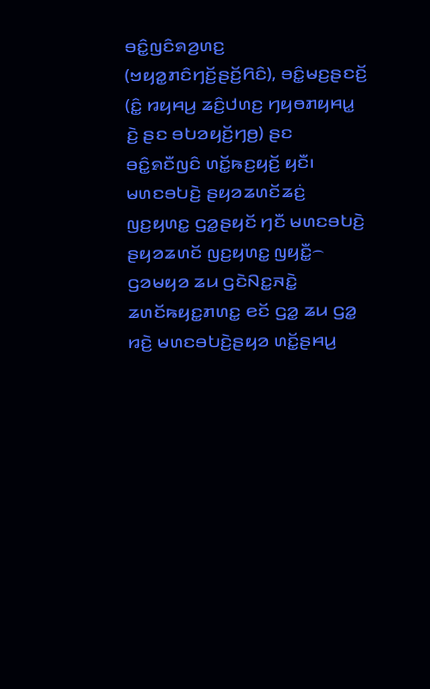ꤋꤢꤨ꤭ꤜꤢꤨꤎꤤ꤬ꤛꤢ꤬ (ꤠꤟꤤ꤭ꤊꤢꤨꤚꤢꤩ꤬ꤔꤢꤩ꤬ꤖꤢꤨ), ꤋꤢꤨ꤭ꤗꤢ꤬ꤔꤢꤢꤩ꤬ (ꤢꤨ꤭ ꤙꤟꤌꤣ꤬ ꤘꤢꤨ꤬ꤓꤛꤢ꤬ ꤚꤟꤥꤊꤟꤌꤣ꤭ ꤢꤧ꤬ ꤔꤢ ꤋꤝꤤꤟꤢꤩ꤬ꤚꤥ꤬) ꤔꤢ ꤋꤢꤨ꤭ꤎꤢꤪꤜꤢꤨ ꤛꤢꤩ꤭ꤒꤢ꤬ꤟꤢꤩ꤬ ꤟꤢꤪ꤯
ꤗꤛꤢꤋꤝꤢꤧ꤬ ꤔꤟꤤꤘꤛꤢꤩꤘꤢꤦ꤬ ꤜꤢ꤬ꤟꤛꤢ꤭ ꤞꤤ꤭ꤔꤟꤢꤩ ꤚꤢꤪ ꤗꤛꤢꤋꤝꤢꤧ꤬ ꤔꤟꤤꤘꤛꤢꤩ ꤜꤢ꤬ꤟꤛꤢ꤭ ꤜꤟꤢꤪ꤭꤮ ꤞꤤꤗꤟꤤ ꤘꤣ ꤞꤢꤧꤡꤢ꤭ꤏꤢꤧ꤭ ꤘꤛꤢꤩꤒꤟꤢ꤭ꤊꤛꤢ꤭ ꤕꤢꤩ ꤞꤤ꤭ ꤘꤣ ꤞꤤ꤭ ꤙꤢꤧ꤬ ꤗꤛꤢꤋꤝꤢꤧ꤬ꤔꤟꤤ ꤛꤢꤩ꤭ꤔꤌꤣ꤬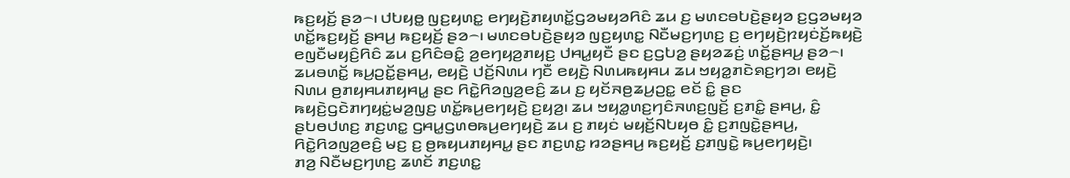ꤒꤢ꤬ꤟꤢꤩ꤬ ꤔꤤ꤮꤯ ꤓꤝꤟꤥ꤭ ꤜꤢ꤬ꤟꤛꤢ꤭ ꤕꤚꤟꤢꤧ꤬ꤊꤟꤛꤢꤩ꤭ꤞꤤꤗꤟꤤꤖꤢꤨ ꤘꤣ ꤢ꤬ ꤗꤛꤢꤋꤝꤢꤧ꤬ꤔꤟꤤ ꤢ꤬ꤞꤤꤗꤟꤤ ꤛꤢꤩ꤭ꤒꤢ꤬ꤟꤢꤩ꤬ ꤔꤌꤣ꤬ ꤒꤢ꤬ꤟꤢꤩ꤬ ꤔꤤ꤮꤯ ꤗꤛꤢꤋꤝꤢꤧ꤬ꤔꤟꤤ ꤜꤢ꤬ꤟꤛꤢ꤭ ꤡꤢꤪꤗꤢ꤬ꤚꤛꤢ꤬ ꤢ꤬ ꤕꤚꤟꤢꤧ꤬ꤐꤟꤢꤦꤢꤩ꤬ꤒꤟꤢꤧ꤬ ꤕꤜꤢꤪꤗꤟꤢꤨ꤬ꤖꤢꤨ ꤘꤣ ꤢ꤬ꤖꤢꤨꤋꤢꤨ꤭ ꤤ꤬ꤕꤚꤟꤤ꤬ꤊꤟꤢ꤬ ꤓꤌꤣ꤭ꤟꤢꤪ ꤔꤢ ꤢ꤬ꤞꤝꤤ꤬ ꤔꤟꤤꤘꤢꤦ꤬ ꤛꤢꤩ꤭ꤔꤌꤣ꤬ ꤔꤤ꤮꤯
ꤘꤣꤋꤛꤢꤩ꤭ ꤒꤣ꤬ꤑꤢꤩ꤭ꤔꤌꤣ꤬, ꤕꤟꤢꤧ꤬ ꤓꤢꤩ꤬ꤡꤛꤣ ꤚꤢꤪ ꤕꤟꤢꤧ꤬ ꤡꤛꤣꤒꤟꤌꤣ ꤘꤣ ꤠꤟꤤ꤭ꤊꤢꤧꤎꤢ꤬ꤚꤤ꤯ ꤕꤟꤢꤧ꤬ ꤡꤛꤣ ꤥ꤬ꤊꤟꤌꤣꤊꤟꤌꤣ꤭ ꤔꤢ ꤖꤢꤧ꤭ꤖꤤꤜꤤ꤬ꤕꤢꤨ꤬ ꤘꤣ ꤢ꤬ ꤟꤢꤩꤏꤥ꤬ꤘꤣ꤬ꤑꤢ꤭ ꤕꤢꤩ ꤢꤨ꤭ ꤔꤢ ꤒꤟꤢꤧ꤬ꤞꤢꤧꤊꤚꤟꤢꤦ꤭ꤗꤤ꤬ꤜꤢ꤬ ꤛꤢꤩ꤭ꤒꤣ꤬ꤕꤚꤟꤢꤧ꤬ ꤢ꤬ꤟꤤ꤬꤯ ꤘꤣ ꤠꤟꤤ꤭ꤛꤢ꤬ꤚꤢꤨꤏꤛꤢ꤬ꤜꤢꤩ꤬ ꤢ꤬ꤊꤢꤨ꤭ ꤔꤌꤣ꤬, ꤢꤨ꤭ ꤔꤝꤥꤓꤛꤢ꤬ ꤊꤢ꤬ꤛꤢ꤭ ꤞꤌꤣ꤭ꤞꤛꤥꤒꤣ꤬ꤕꤚꤟꤢꤧ꤬ ꤘꤣ ꤢ꤬ ꤊꤟꤢꤦ ꤗꤟꤢꤩ꤬ꤡꤝꤟꤥ ꤢꤨ꤭ ꤢ꤬ꤊꤜꤢꤧ꤭ꤔꤌꤣ꤬, ꤖꤢꤧ꤭ꤖꤤꤜꤤ꤬ꤕꤢꤨ꤬ ꤗꤢ꤬ ꤢ꤬ ꤥ꤬ꤒꤟꤣꤊꤟꤌꤣ꤭ ꤔꤢ ꤊꤢ꤬ꤛꤢ꤭ ꤙꤤꤔꤌꤣ꤬ ꤒꤢ꤬ꤟꤢꤩ꤬ ꤢ꤬ꤊꤜꤢꤧ꤭ ꤒꤣ꤬ꤕꤚꤟꤢꤧ꤬꤯
ꤊꤤ꤬ ꤡꤢꤪꤗꤢ꤬ꤚꤛꤢ꤬ ꤘꤛꤢꤩ ꤊꤢ꤬ꤛꤢ꤭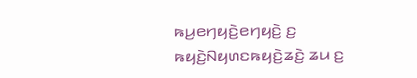ꤒꤣ꤬ꤕꤚꤟꤢꤧ꤬ꤕꤚꤟꤢꤧ꤬ ꤢ꤬ ꤒꤟꤢꤧ꤬ꤡꤟꤛꤢꤒꤟꤢꤧ꤬ꤘꤢꤧ꤬ ꤘꤣ ꤢ꤬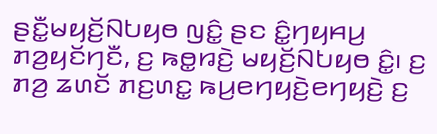ꤔꤢꤪ꤭ꤗꤟꤢꤩ꤬ꤡꤝꤟꤥ ꤜꤢꤨ꤭ ꤔꤢ ꤢꤨ꤭ꤚꤟꤌꤣ꤬ ꤊꤤ꤬ꤟꤢꤩꤚꤢꤪ, ꤢ꤬ ꤒꤥ꤭ꤙꤢꤧ꤬ ꤗꤟꤢꤩ꤬ꤡꤝꤟꤥ ꤢꤨ꤭꤯ ꤢ꤬ ꤊꤤ꤬ ꤘꤛꤢꤩ ꤊꤢ꤬ꤛꤢ꤭ ꤒꤣ꤬ꤕꤚꤟꤢꤧ꤬ꤕꤚꤟꤢꤧ꤬ ꤢ꤬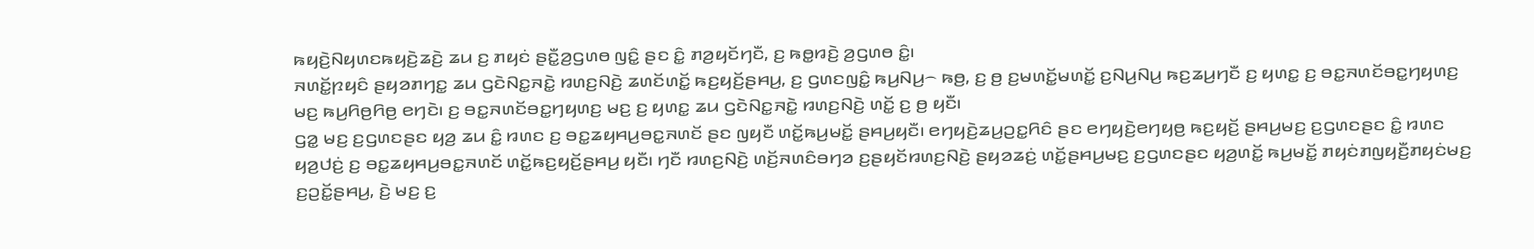ꤒꤟꤢꤧ꤬ꤡꤟꤛꤢꤒꤟꤢꤧ꤬ꤘꤢꤧ꤬ ꤘꤣ ꤢ꤬ ꤊꤟꤢꤦ ꤔꤢꤪ꤭ꤤ꤬ꤞꤛꤥ ꤜꤢꤨ꤭ ꤔꤢ ꤢꤨ꤭ ꤊꤤ꤬ꤟꤢꤩꤚꤢꤪ, ꤢ꤬ ꤒꤥ꤭ꤙꤢꤧ꤬ ꤤ꤬ꤞꤛꤥ ꤢꤨ꤭꤯
ꤏꤛꤢꤩ꤭ꤐꤟꤢꤨ ꤔꤟꤤꤊꤚꤢ꤭ ꤘꤣ ꤞꤢꤧꤡꤢ꤭ꤏꤢꤧ꤭ ꤙꤛꤢ꤬ꤡꤢꤧ꤬ ꤘꤛꤢꤩꤛꤢꤩ꤭ ꤒꤢ꤬ꤟꤢꤩ꤬ꤔꤌꤣ꤬, ꤢ꤬ ꤞꤛꤢꤜꤢꤨ꤭ ꤒꤣ꤬ꤡꤣ꤬꤮ ꤒꤥ꤬, ꤢ꤬ ꤥ꤬ ꤢ꤬ꤗꤛꤢꤩ꤭ꤗꤛꤢꤩ꤭ ꤢ꤬ꤡꤣ꤬ꤡꤣ꤬ ꤒꤢ꤬ꤘꤣ꤬ꤚꤢꤪ ꤢ꤬ ꤟꤛꤢ꤭ ꤢ꤬ ꤋꤢ꤭ꤏꤛꤢꤩꤋꤢ꤭ꤚꤟꤛꤢ꤬ ꤗꤢ꤬ ꤒꤣ꤬ꤖꤥ꤬ꤖꤥ꤬ ꤕꤚꤢꤧ꤯ ꤢ꤬ ꤋꤢ꤭ꤏꤛꤢꤩꤋꤢ꤭ꤚꤟꤛꤢ꤬ ꤗꤢ꤬ ꤢ꤬ ꤟꤛꤢ꤭ ꤘꤣ ꤞꤢꤧꤡꤢ꤭ꤏꤢꤧ꤭ ꤙꤛꤢ꤬ꤡꤢꤧ꤬ ꤛꤢꤩ꤭ ꤢ꤬ ꤥ꤬ ꤟꤢꤪ꤯
ꤞꤤ꤭ ꤗꤢ꤬ ꤢ꤬ꤞꤛꤢꤔꤢ ꤟꤤ꤬ ꤘꤣ ꤢꤨ꤭ ꤙꤛꤢ ꤢ꤬ ꤋꤢ꤭ꤘꤟꤌꤣ꤬ꤋꤢ꤭ꤏꤛꤢꤩ ꤔꤢ ꤜꤟꤢꤪ ꤛꤢꤩ꤭ꤒꤣ꤬ꤗꤢꤩ꤭ ꤔꤌꤣ꤬ꤟꤢꤪ꤯ ꤕꤚꤟꤢꤧ꤬ꤘꤣ꤬ꤑꤢ꤭ꤖꤢꤨ ꤔꤢ ꤕꤚꤟꤢꤧ꤬ꤕꤚꤟꤥ꤬ ꤒꤢ꤬ꤟꤢꤩ꤬ ꤔꤌꤣ꤬ꤗꤢ꤬ ꤢ꤬ꤞꤛꤢꤔꤢ ꤢꤨ꤭ ꤙꤛꤢ ꤟꤤ꤬ꤓꤢꤦ꤬ ꤢ꤬ ꤋꤢ꤭ꤘꤟꤌꤣ꤬ꤋꤢ꤭ꤏꤛꤢꤩ ꤛꤢꤩ꤭ꤒꤢ꤬ꤟꤢꤩ꤬ꤔꤌꤣ꤬ ꤟꤢꤪ꤯ ꤚꤢꤪ ꤙꤛꤢ꤬ꤡꤢꤧ꤬ ꤛꤢꤩ꤬ꤏꤛꤢꤨꤋꤚꤤ ꤢ꤬ꤔꤟꤢꤩꤙꤛꤢ꤬ꤡꤢꤧ꤬ ꤔꤟꤤꤘꤢꤦ꤬ ꤛꤢꤩ꤭ꤔꤌꤣ꤬ꤗꤢ꤬ ꤢ꤬ꤞꤛꤢꤔꤢ ꤟꤤ꤬ꤛꤢꤩ꤭ ꤒꤣ꤬ꤗꤢꤩ꤭ ꤊꤟꤢꤦꤊꤜꤟꤢꤪ꤬ꤊꤟꤢꤦꤗꤢ꤬ ꤢ꤬ꤑꤢꤩ꤭ꤔꤌꤣ꤬, ꤢꤧ꤬ ꤗꤢ꤬ ꤢ꤬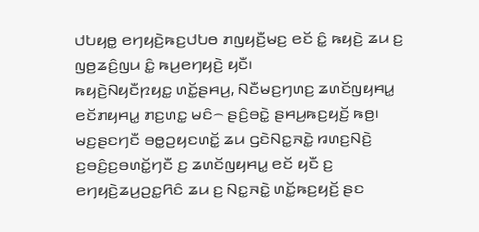ꤓꤝꤟꤥ꤭ ꤕꤚꤟꤢꤧ꤬ꤒꤢ꤬ꤓꤝꤥ ꤊꤜꤟꤢꤪ꤬ꤗꤢ꤬ ꤕꤢꤩ ꤢꤨ꤭ ꤒꤟꤢꤧ꤬ ꤘꤣ ꤢ꤬ ꤜꤥ꤬ꤘꤢꤨ꤬ꤜꤣ ꤢꤨ꤭ ꤒꤣ꤬ꤕꤚꤟꤢꤧ꤬ ꤟꤢꤪ꤯
ꤒꤟꤢꤧ꤬ꤡꤟꤢꤪꤐꤟꤢ꤭ ꤛꤢꤩ꤭ꤔꤌꤣ꤬, ꤡꤢꤪꤗꤢ꤬ꤚꤛꤢ꤬ ꤘꤛꤢꤩꤜꤟꤌꤣ꤭ ꤕꤢꤩꤊꤟꤌꤣ꤭ ꤊꤢ꤬ꤛꤢ꤭ ꤗꤢꤨ꤮ ꤔꤢꤨ꤬ꤋꤢꤧ꤭ ꤔꤌꤣ꤬ꤒꤢ꤬ꤟꤢꤩ꤬ ꤒꤥ꤬꤯ ꤗꤢ꤬ꤔꤢꤚꤢꤪ ꤋꤥ꤭ꤑꤟꤢꤛꤢꤩ꤭ ꤘꤣ ꤞꤢꤧꤡꤢ꤭ꤏꤢꤧ꤭ ꤙꤛꤢ꤬ꤡꤢꤧ꤬ ꤢ꤬ꤋꤢꤨ꤬ꤢ꤬ꤋꤛꤢꤩ꤭ꤚꤢꤪ ꤢ꤬ ꤘꤛꤢꤩꤜꤟꤌꤣ꤭ ꤕꤢꤩ ꤟꤢꤪ ꤢ꤬ ꤕꤚꤟꤢꤧ꤬ꤘꤣ꤬ꤑꤢ꤭ꤖꤢꤨ ꤘꤣ ꤢ꤬ ꤡꤢ꤭ꤏꤢꤧ꤭ ꤛꤢꤩ꤭ꤒꤢ꤬ꤟꤢꤩ꤬ ꤔꤢ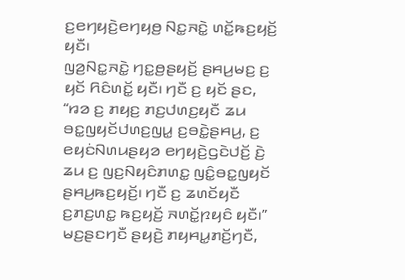ꤢ꤬ꤕꤚꤟꤢꤧ꤬ꤕꤚꤟꤥ꤬ ꤡꤢ꤭ꤏꤢꤧ꤭ ꤛꤢꤩ꤭ꤒꤢ꤬ꤟꤢꤩ꤬ ꤟꤢꤪ꤯
ꤜꤤ꤬ꤡꤢ꤭ꤏꤢꤧ꤭ ꤚꤢ꤭ꤥ꤬ꤔꤟꤢꤩ꤬ ꤔꤌꤣ꤬ꤗꤢ꤬ ꤢ꤬ ꤟꤢꤩ ꤖꤢꤨꤛꤢꤩ꤭ ꤟꤢꤪ꤯ ꤚꤢꤪ ꤢ꤬ ꤟꤢꤩ ꤔꤢ, “ꤙꤤ ꤢ꤬ ꤊꤟꤢ꤬ ꤊꤢ꤬ꤓꤛꤢ꤬ꤟꤢꤪ ꤘꤣ ꤋꤢ꤭ꤜꤟꤢꤩꤓꤛꤢ꤬ꤜꤣ꤭ ꤢ꤬ꤋꤢꤧ꤭ꤔꤌꤣ꤬, ꤢ꤬ ꤕꤟꤢꤦꤡꤛꤣꤔꤟꤤ ꤕꤚꤟꤢꤧ꤬ꤞꤢꤧꤓꤢꤩ꤬ ꤢꤧ꤬ ꤘꤣ ꤢ꤬ ꤜꤢ꤬ꤡꤟꤢꤨꤊꤛꤢ꤭ ꤜꤢꤨ꤭ꤋꤢ꤭ꤜꤟꤢꤩ ꤔꤌꤣ꤬ꤒꤢ꤬ꤟꤢꤩ꤬꤯ ꤚꤢꤪ ꤢ꤬ ꤘꤛꤢꤩꤟꤢꤪ ꤢ꤬ꤊꤢ꤬ꤛꤢ꤭ ꤒꤢ꤬ꤟꤢꤩ꤬ ꤏꤛꤢꤩ꤭ꤐꤟꤢꤨ ꤟꤢꤪ꤯”
ꤗꤢ꤬ꤔꤢꤚꤢꤪ ꤔꤟꤢꤧ꤬ ꤊꤟꤌꤣ꤭ꤊꤢꤩ꤬ꤚꤢꤪ,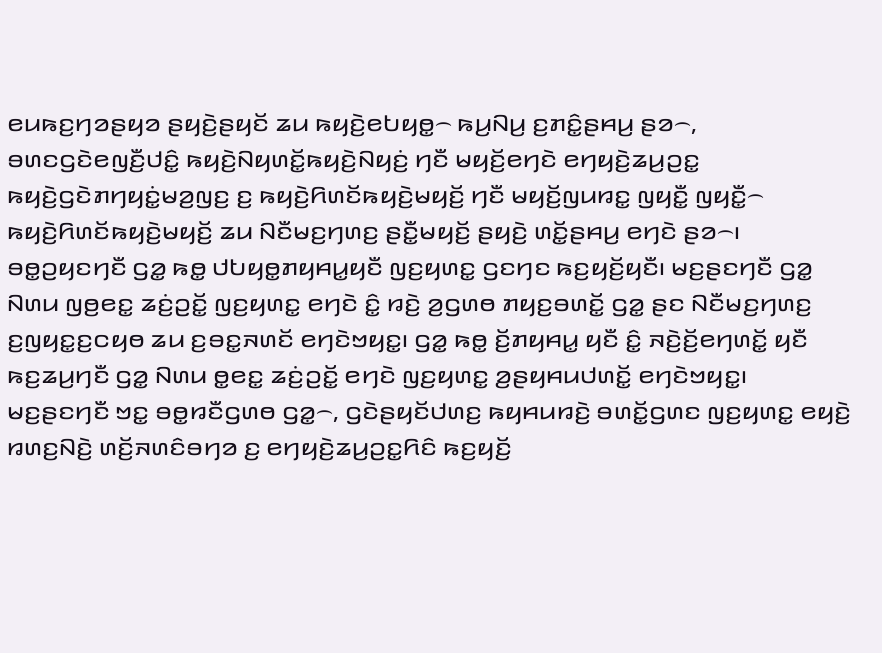ꤕꤣꤒꤢ꤬ꤚꤤꤔꤟꤤ ꤔꤟꤢꤧ꤬ꤔꤟꤢꤩ ꤘꤣ ꤒꤟꤢꤧ꤬ꤕꤝꤟꤥ꤭꤮ ꤒꤣ꤬ꤡꤣ꤬ ꤢ꤬ꤊꤢꤨ꤭ꤔꤌꤣ꤬ ꤔꤤ꤮, ꤋꤛꤢꤞꤢꤧꤕꤜꤢꤪ꤬ꤓꤢꤨ꤭ ꤒꤟꤢꤧ꤬ꤡꤟꤛꤢꤩ꤭ꤒꤟꤢꤧ꤬ꤡꤟꤢꤦ꤬ ꤚꤢꤪ ꤗꤟꤢꤩ꤬ꤕꤚꤢꤧ ꤕꤚꤟꤢꤧ꤬ꤘꤣ꤬ꤑꤢ꤭ ꤒꤟꤢꤧ꤬ꤞꤢꤧꤊꤚꤟꤢꤦ꤭ꤗꤤ꤬ꤜꤢ꤬ ꤢ꤬ ꤒꤟꤢꤧ꤬ꤖꤛꤢꤩꤒꤟꤢꤧ꤬ꤗꤟꤢꤩ꤬ ꤚꤢꤪ ꤗꤟꤢꤩ꤬ꤜꤣꤙꤢ꤭ ꤜꤟꤢꤪ꤭ ꤜꤟꤢꤪ꤭꤮ ꤒꤟꤢꤧ꤬ꤖꤛꤢꤩꤒꤟꤢꤧ꤬ꤗꤟꤢꤩ꤬ ꤘꤣ ꤡꤢꤪꤗꤢ꤬ꤚꤛꤢ꤬ ꤔꤢꤪ꤭ꤗꤟꤢꤩ꤬ ꤔꤟꤢꤧ꤬ ꤛꤢꤩ꤭ꤔꤌꤣ꤬ ꤕꤚꤢꤧ ꤔꤤ꤮꤯
ꤋꤥ꤭ꤑꤟꤢꤚꤢꤪ ꤞꤤ꤭ ꤒꤥ꤭ ꤓꤝꤟꤥ꤭ꤊꤟꤌꤣ꤭ꤟꤢꤪ ꤜꤢ꤬ꤟꤛꤢ꤭ ꤞꤢꤚꤢ ꤒꤢ꤬ꤟꤢꤩ꤬ꤟꤢꤪ꤯ ꤗꤢ꤬ꤔꤢꤚꤢꤪ ꤞꤤ꤭ ꤡꤛꤣ ꤜꤥ꤬ꤕꤢ꤭ ꤘꤢꤦ꤬ꤑꤢꤩ꤭ ꤜꤢ꤬ꤟꤛꤢ꤭ ꤕꤚꤢꤧ ꤢꤨ꤭ ꤙꤢꤧ꤬ ꤤ꤬ꤞꤛꤥ ꤊꤟꤢ꤬ꤋꤛꤢꤩ꤭ ꤞꤤ꤭ ꤔꤢ ꤡꤢꤪꤗꤢ꤬ꤚꤛꤢ꤬ ꤢ꤬ꤜꤟꤢ꤭ꤢ꤬ꤍꤟꤥ ꤘꤣ ꤢ꤬ꤋꤢ꤭ꤏꤛꤢꤩ ꤕꤚꤢꤧꤠꤟꤢ꤭꤯ ꤞꤤ꤭ ꤒꤥ꤭ ꤢꤩ꤬ꤊꤟꤌꤣ꤭ ꤟꤢꤪ ꤢꤨ꤭ ꤏꤢꤧ꤬ꤢꤩ꤬ꤕꤚꤛꤢꤩ꤭ ꤟꤢꤪ ꤒꤢ꤬ꤘꤣ꤬ꤚꤢꤪ ꤞꤤ꤭ ꤡꤛꤣ ꤥ꤭ꤕꤢ꤭ ꤘꤢꤦ꤬ꤑꤢꤩ꤭ ꤕꤚꤢꤧ ꤜꤢ꤬ꤟꤛꤢ꤭ ꤤ꤬ꤔꤟꤌꤣꤓꤛꤢꤩ꤭ ꤕꤚꤢꤧꤠꤟꤢ꤭꤯
ꤗꤢ꤬ꤔꤢꤚꤢꤪ ꤠꤢ꤭ ꤋꤥ꤭ꤙꤢꤪꤞꤛꤥ ꤞꤤ꤭꤮, ꤞꤢꤧꤔꤟꤢꤩꤓꤛꤢ꤬ ꤒꤟꤌꤣꤙꤢꤧ꤬ ꤋꤛꤢꤩ꤭ꤞꤛꤢ ꤜꤢ꤬ꤟꤛꤢ꤭ ꤕꤟꤢꤧ꤬ ꤙꤛꤢ꤬ꤡꤢꤧ꤬ ꤛꤢꤩ꤬ꤏꤛꤢꤨꤋꤚꤤ ꤢ꤬ ꤕꤚꤟꤢꤧ꤬ꤘꤣ꤬ꤑꤢ꤭ꤖꤢꤨ ꤒꤢ꤬ꤟꤢꤩ꤬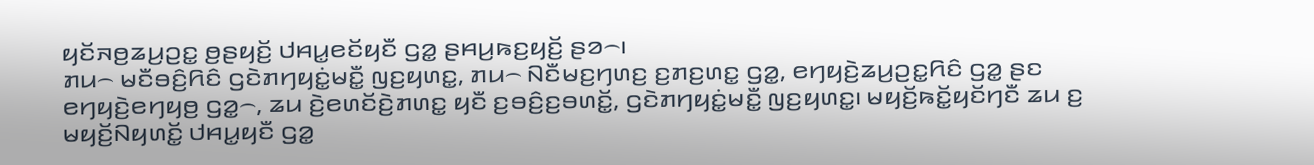ꤟꤢꤩꤏꤥ꤬ꤘꤣ꤬ꤑꤢ꤭ ꤥ꤬ꤔꤟꤢꤩ꤬ ꤓꤌꤣ꤭ꤕꤢꤩꤟꤢꤪ ꤞꤤ꤭ ꤔꤌꤣ꤬ꤒꤢ꤬ꤟꤢꤩ꤬ ꤔꤤ꤮꤯
ꤊꤣ꤮ ꤗꤢꤪꤋꤢꤨ꤬ꤖꤢꤨ ꤞꤢꤧꤊꤚꤟꤢꤦ꤭ꤗꤢꤪ꤭ ꤜꤢ꤬ꤟꤛꤢ꤭, ꤊꤣ꤮ ꤡꤢꤪꤗꤢ꤬ꤚꤛꤢ꤬ ꤢ꤬ꤊꤢ꤬ꤛꤢ꤭ ꤞꤤ꤭, ꤕꤚꤟꤢꤧ꤬ꤘꤣ꤬ꤑꤢ꤭ꤖꤢꤨ ꤞꤤ꤭ ꤔꤢ ꤕꤚꤟꤢꤧ꤬ꤕꤚꤟꤥ꤬ ꤞꤤ꤭꤮, ꤘꤣ ꤢꤧ꤬ꤕꤛꤢꤩꤢꤧ꤬ꤊꤛꤢ꤭ ꤟꤢꤪ ꤢ꤬ꤋꤢꤨ꤬ꤢ꤬ꤋꤛꤢꤩ꤭, ꤞꤢꤧꤊꤚꤟꤢꤦ꤭ꤗꤢꤪ꤭ ꤜꤢ꤬ꤟꤛꤢ꤭꤯ ꤗꤟꤢꤩ꤬ꤒꤢꤩ꤭ꤟꤢꤩꤚꤢꤪ ꤘꤣ ꤢ꤬ ꤗꤟꤢꤩ꤬ꤡꤟꤛꤢꤩ꤭ ꤓꤌꤣ꤭ꤟꤢꤪ ꤞꤤ꤭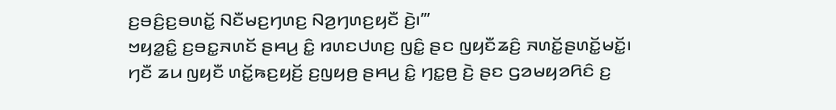ꤢ꤬ꤋꤢꤨ꤬ꤢ꤬ꤋꤛꤢꤩ꤭ ꤡꤢꤪꤗꤢ꤬ꤚꤛꤢ꤬ ꤡꤤ꤬ꤚꤛꤢ꤬ꤟꤢꤪ ꤢꤧ꤬꤯’”
ꤠꤟꤤ꤭ꤢꤨ꤭ ꤢ꤬ꤋꤢ꤭ꤏꤛꤢꤩ ꤔꤌꤣ꤬ ꤢꤨ꤭ ꤙꤛꤢꤓꤛꤢ꤬ ꤜꤢꤨ꤭ ꤔꤢ ꤜꤟꤢꤪꤘꤢꤨ꤬ ꤏꤛꤢꤩ꤭ꤔꤛꤢꤩ꤭ꤗꤢꤩ꤭꤯ ꤚꤢꤪ ꤘꤣ ꤜꤟꤢꤪ ꤛꤢꤩ꤭ꤒꤢ꤬ꤟꤢꤩ꤬ ꤢ꤬ꤜꤟꤥ꤬ ꤔꤌꤣ꤬ ꤢꤨ꤭ ꤚꤢ꤭ꤥ꤬ ꤢꤧ꤬ ꤔꤢ ꤞꤤꤗꤟꤤꤖꤢꤨ ꤢ꤬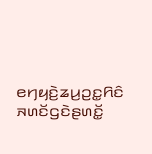ꤕꤚꤟꤢꤧ꤬ꤘꤣ꤬ꤑꤢ꤭ꤖꤢꤨ ꤏꤛꤢꤩꤞꤢꤧꤔꤛꤢꤩ꤭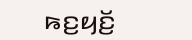ꤒꤢ꤬ꤟꤢꤩ꤬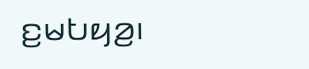ꤢ꤬ꤗꤝꤟꤤ꤬꤯